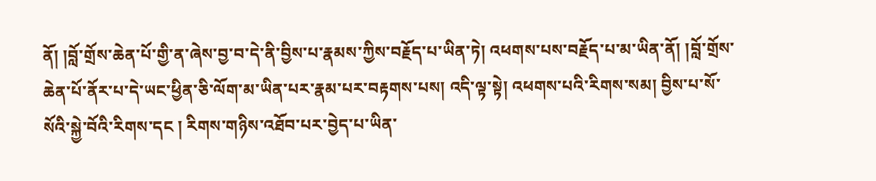ནོ། །བློ་གྲོས་ཆེན་པོ་གྱི་ན་ཞེས་བྱ་བ་དེ་ནི་བྱིས་པ་རྣམས་ཀྱིས་བརྗོད་པ་ཡིན་ཏེ། འཕགས་པས་བརྗོད་པ་མ་ཡིན་ནོ། །བློ་གྲོས་ཆེན་པོ་ནོར་པ་དེ་ཡང་ཕྱིན་ཅི་ལོག་མ་ཡིན་པར་རྣམ་པར་བརྟགས་པས། འདི་ལྟ་སྟེ། འཕགས་པའི་རིགས་སམ། བྱིས་པ་སོ་སོའི་སྐྱེ་བོའི་རིགས་དང ། རིགས་གཉིས་འཐོབ་པར་བྱེད་པ་ཡིན་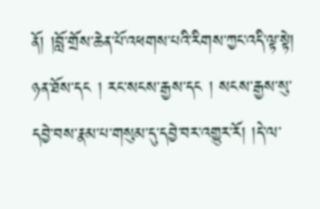ནོ། །བློ་གྲོས་ཆེན་པོ་འཕགས་པའི་རིགས་ཀྱང་འདི་ལྟ་སྟེ། ཉན་ཐོས་དང ། རང་སངས་རྒྱས་དང ། སངས་རྒྱས་སུ་དབྱེ་བས་རྣམ་པ་གསུམ་དུ་དབྱེ་བར་འགྱུར་རོ། །དེ་ལ་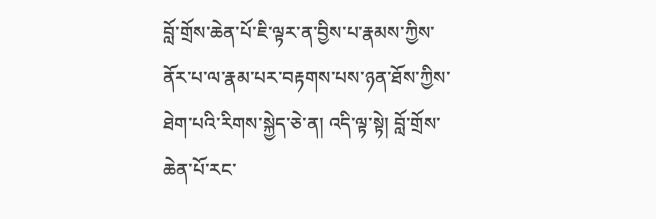བློ་གྲོས་ཆེན་པོ་ཇི་ལྟར་ན་བྱིས་པ་རྣམས་ཀྱིས་ནོར་པ་ལ་རྣམ་པར་བརྟགས་པས་ཉན་ཐོས་ཀྱིས་ཐེག་པའི་རིགས་སྐྱེད་ཅེ་ན། འདི་ལྟ་སྟེ། བློ་གྲོས་ཆེན་པོ་རང་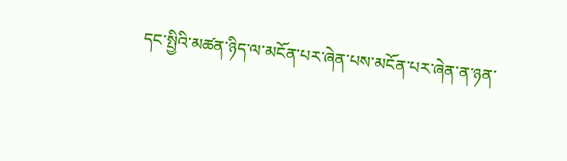དང་སྤྱིའི་མཚན་ཉིད་ལ་མངོན་པར་ཞེན་པས་མངོན་པར་ཞེན་ན་ཉན་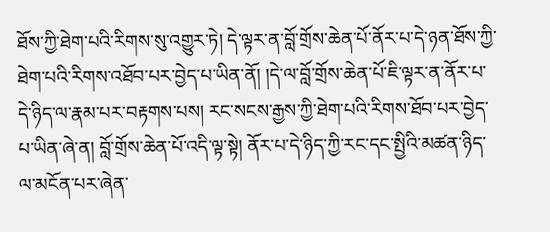ཐོས་ཀྱི་ཐེག་པའི་རིགས་སུ་འགྱུར་ཏེ། དེ་ལྟར་ན་བློ་གྲོས་ཆེན་པོ་ནོར་པ་དེ་ཉན་ཐོས་ཀྱི་ཐེག་པའི་རིགས་འཐོབ་པར་བྱེད་པ་ཡིན་ནོ། །དེ་ལ་བློ་གྲོས་ཆེན་པོ་ཇི་ལྟར་ན་ནོར་པ་དེ་ཉིད་ལ་རྣམ་པར་བརྟགས་པས། རང་སངས་རྒྱས་ཀྱི་ཐེག་པའི་རིགས་ཐོབ་པར་བྱེད་པ་ཡིན་ཞེ་ན། བློ་གྲོས་ཆེན་པོ་འདི་ལྟ་སྟེ། ནོར་པ་དེ་ཉིད་ཀྱི་རང་དང་སྤྱིའི་མཚན་ཉིད་ལ་མངོན་པར་ཞེན་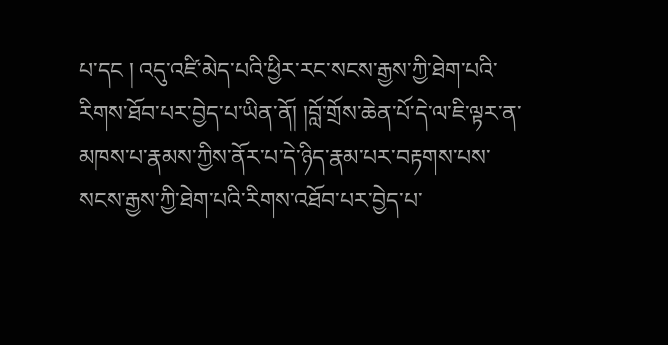པ་དང ། འདུ་འཛི་མེད་པའི་ཕྱིར་རང་སངས་རྒྱས་ཀྱི་ཐེག་པའི་རིགས་ཐོབ་པར་བྱེད་པ་ཡིན་ནོ། །བློ་གྲོས་ཆེན་པོ་དེ་ལ་ཇི་ལྟར་ན་མཁས་པ་རྣམས་ཀྱིས་ནོར་པ་དེ་ཉིད་རྣམ་པར་བརྟགས་པས་སངས་རྒྱས་ཀྱི་ཐེག་པའི་རིགས་འཐོབ་པར་བྱེད་པ་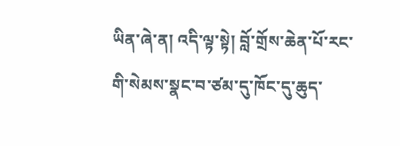ཡིན་ཞེ་ན། འདི་ལྟ་སྟེ། བློ་གྲོས་ཆེན་པོ་རང་གི་སེམས་སྣང་བ་ཙམ་དུ་ཁོང་དུ་ཆུད་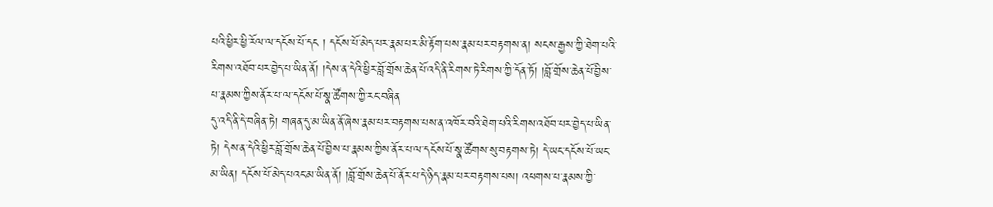པའི་ཕྱིར་ཕྱི་རོལ་ལ་དངོས་པོ་དང ། དངོས་པོ་མེད་པར་རྣམ་པར་མི་རྟོག་པས་རྣམ་པར་བརྟགས་ན། སངས་རྒྱས་ཀྱི་ཐེག་པའི་རིགས་འཐོབ་པར་བྱེད་པ་ཡིན་ནོ། །དེས་ན་དེའི་ཕྱིར་བློ་གྲོས་ཆེན་པོ་འདི་ནི་རིགས་ཏེ་རིགས་ཀྱི་དོན་ཏོ། །བློ་གྲོས་ཆེན་པོ་བྱིས་པ་རྣམས་ཀྱིས་ནོར་པ་ལ་དངོས་པོ་སྣ་ཚོགས་ཀྱི་རང་བཞིན
དུ་འདི་ནི་དེ་བཞིན་ཏེ། གཞན་དུ་མ་ཡིན་ནོ་ཞེས་རྣམ་པར་བརྟགས་པས་ན་འཁོར་བའི་ཐེག་པའི་རིགས་འཐོབ་པར་བྱེད་པ་ཡིན་ཏེ། དེས་ན་དེའི་ཕྱིར་བློ་གྲོས་ཆེན་པོ་བྱིས་པ་རྣམས་ཀྱིས་ནོར་པ་ལ་དངོས་པོ་སྣ་ཚོགས་སུ་བརྟགས་ཏེ། དེ་ཡང་དངོས་པོ་ཡང་མ་ཡིན། དངོས་པོ་མེད་པའང་མ་ཡིན་ནོ། །བློ་གྲོས་ཆེན་པོ་ནོར་པ་དེ་ཉིད་རྣམ་པར་བརྟགས་པས། འཕགས་པ་རྣམས་ཀྱི་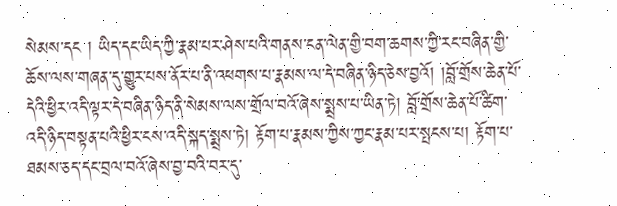སེམས་དང ། ཡིད་དང་ཡིད་ཀྱི་རྣམ་པར་ཤེས་པའི་གནས་ངན་ལེན་གྱི་བག་ཆགས་ཀྱི་རང་བཞིན་གྱི་ཆོས་ལས་གཞན་དུ་གྱུར་པས་ནོར་པ་ནི་འཕགས་པ་རྣམས་ལ་དེ་བཞིན་ཉིད་ཅེས་བྱའོ། །བློ་གྲོས་ཆེན་པོ་དེའི་ཕྱིར་འདི་ལྟར་དེ་བཞིན་ཉིད་ནི་སེམས་ལས་གྲོལ་བའོ་ཞེས་སྨྲས་པ་ཡིན་ཏེ། བློ་གྲོས་ཆེན་པོ་ཚིག་འདི་ཉིད་བསྟན་པའི་ཕྱིར་ངས་འདི་སྐད་སྨྲས་ཏེ། རྟོག་པ་རྣམས་ཀྱིས་ཀྱང་རྣམ་པར་སྤངས་པ། རྟོག་པ་ཐམས་ཅད་དང་བྲལ་བའོ་ཞེས་བྱ་བའི་བར་དུ་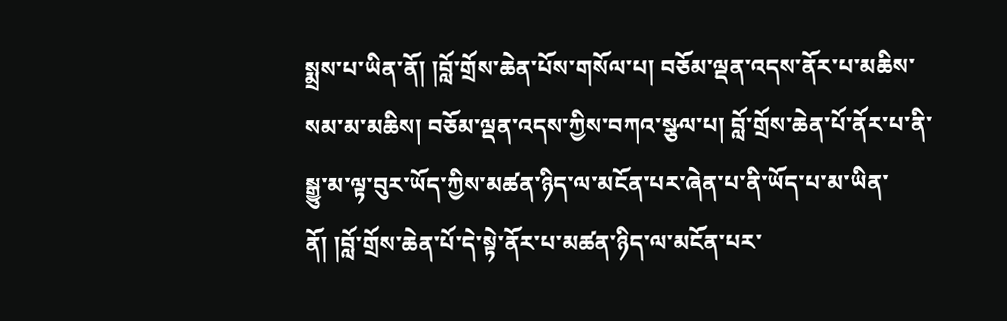སྨྲས་པ་ཡིན་ནོ། །བློ་གྲོས་ཆེན་པོས་གསོལ་པ། བཅོམ་ལྡན་འདས་ནོར་པ་མཆིས་སམ་མ་མཆིས། བཅོམ་ལྡན་འདས་ཀྱིས་བཀའ་སྩལ་པ། བློ་གྲོས་ཆེན་པོ་ནོར་པ་ནི་སྒྱུ་མ་ལྟ་བུར་ཡོད་ཀྱིས་མཚན་ཉིད་ལ་མངོན་པར་ཞེན་པ་ནི་ཡོད་པ་མ་ཡིན་ནོ། །བློ་གྲོས་ཆེན་པོ་དེ་སྟེ་ནོར་པ་མཚན་ཉིད་ལ་མངོན་པར་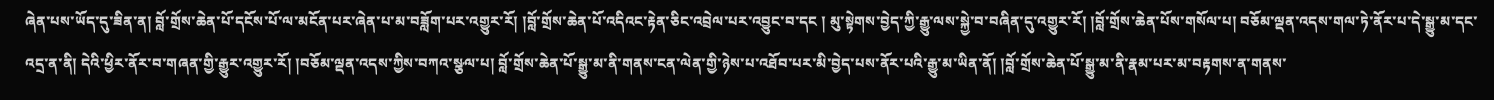ཞེན་པས་ཡོད་དུ་ཟིན་ན། བློ་གྲོས་ཆེན་པོ་དངོས་པོ་ལ་མངོན་པར་ཞེན་པ་མ་བཟློག་པར་འགྱུར་རོ། །བློ་གྲོས་ཆེན་པོ་འདིའང་རྟེན་ཅིང་འབྲེལ་པར་འབྱུང་བ་དང ། མུ་སྟེགས་བྱེད་ཀྱི་རྒྱུ་ལས་སྐྱེ་བ་བཞིན་དུ་འགྱུར་རོ། །བློ་གྲོས་ཆེན་པོས་གསོལ་པ། བཅོམ་ལྡན་འདས་གལ་ཏེ་ནོར་པ་དེ་སྒྱུ་མ་དང་འདྲ་ན་ནི། དེའི་ཕྱིར་ནོར་བ་གཞན་གྱི་རྒྱུར་འགྱུར་རོ། །བཅོམ་ལྡན་འདས་ཀྱིས་བཀའ་སྩལ་པ། བློ་གྲོས་ཆེན་པོ་སྒྱུ་མ་ནི་གནས་ངན་ལེན་གྱི་ཉེས་པ་འཐོབ་པར་མི་བྱེད་པས་ནོར་པའི་རྒྱུ་མ་ཡིན་ནོ། །བློ་གྲོས་ཆེན་པོ་སྒྱུ་མ་ནི་རྣམ་པར་མ་བརྟགས་ན་གནས་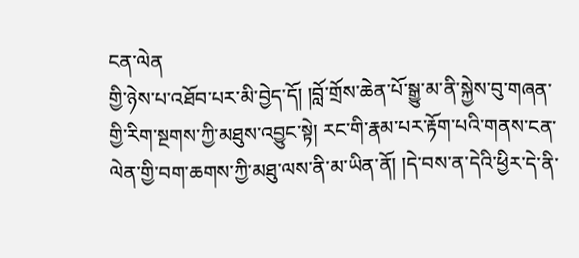ངན་ལེན
གྱི་ཉེས་པ་འཐོབ་པར་མི་བྱེད་དོ། །བློ་གྲོས་ཆེན་པོ་སྒྱུ་མ་ནི་སྐྱེས་བུ་གཞན་གྱི་རིག་སྔགས་ཀྱི་མཐུས་འབྱུང་སྟེ། རང་གི་རྣམ་པར་རྟོག་པའི་གནས་ངན་ལེན་གྱི་བག་ཆགས་ཀྱི་མཐུ་ལས་ནི་མ་ཡིན་ནོ། །དེ་བས་ན་དེའི་ཕྱིར་དེ་ནི་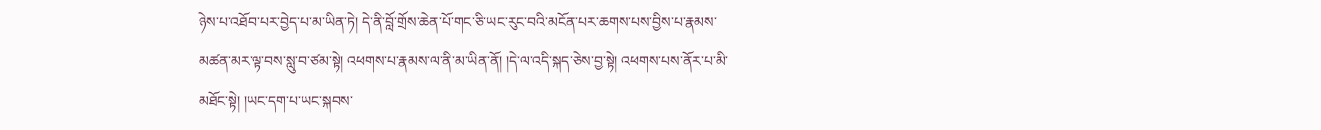ཉེས་པ་འཐོབ་པར་བྱེད་པ་མ་ཡིན་ཏེ། དེ་ནི་བློ་གྲོས་ཆེན་པོ་གང་ཅི་ཡང་རུང་བའི་མངོན་པར་ཆགས་པས་བྱིས་པ་རྣམས་མཚན་མར་ལྟ་བས་སླུ་བ་ཙམ་སྟེ། འཕགས་པ་རྣམས་ལ་ནི་མ་ཡིན་ནོ། །དེ་ལ་འདི་སྐད་ཅེས་བྱ་སྟེ། འཕགས་པས་ནོར་པ་མི་མཐོང་སྟེ། །ཡང་དག་པ་ཡང་སྐབས་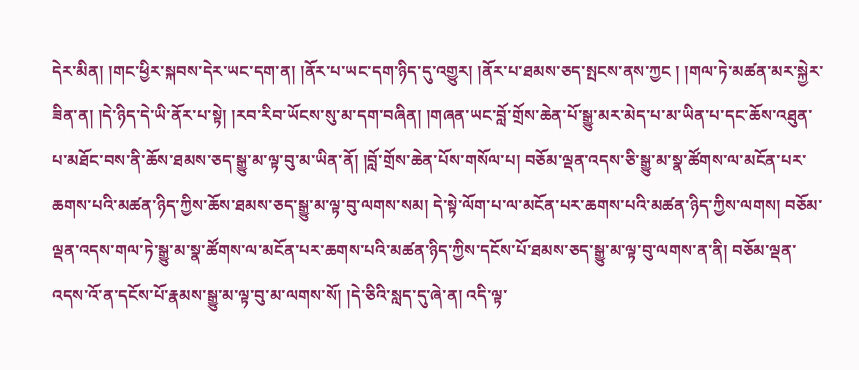དེར་མིན། །གང་ཕྱིར་སྐབས་དེར་ཡང་དག་ན། །ནོར་པ་ཡང་དག་ཉིད་དུ་འགྱུར། །ནོར་པ་ཐམས་ཅད་སྤངས་ནས་ཀྱང ། །གལ་ཏེ་མཚན་མར་སྐྱེར་ཟིན་ན། །དེ་ཉིད་དེ་ཡི་ནོར་པ་སྟེ། །རབ་རིབ་ཡོངས་སུ་མ་དག་བཞིན། །གཞན་ཡང་བློ་གྲོས་ཆེན་པོ་སྒྱུ་མར་མེད་པ་མ་ཡིན་པ་དང་ཆོས་འཐུན་པ་མཐོང་བས་ནི་ཆོས་ཐམས་ཅད་སྒྱུ་མ་ལྟ་བུ་མ་ཡིན་ནོ། །བློ་གྲོས་ཆེན་པོས་གསོལ་པ། བཅོམ་ལྡན་འདས་ཅི་སྒྱུ་མ་སྣ་ཚོགས་ལ་མངོན་པར་ཆགས་པའི་མཚན་ཉིད་ཀྱིས་ཆོས་ཐམས་ཅད་སྒྱུ་མ་ལྟ་བུ་ལགས་སམ། དེ་སྟེ་ལོག་པ་ལ་མངོན་པར་ཆགས་པའི་མཚན་ཉིད་ཀྱིས་ལགས། བཅོམ་ལྡན་འདས་གལ་ཏེ་སྒྱུ་མ་སྣ་ཚོགས་ལ་མངོན་པར་ཆགས་པའི་མཚན་ཉིད་ཀྱིས་དངོས་པོ་ཐམས་ཅད་སྒྱུ་མ་ལྟ་བུ་ལགས་ན་ནི། བཅོམ་ལྡན་འདས་འོ་ན་དངོས་པོ་རྣམས་སྒྱུ་མ་ལྟ་བུ་མ་ལགས་སོ། །དེ་ཅིའི་སླད་དུ་ཞེ་ན། འདི་ལྟ་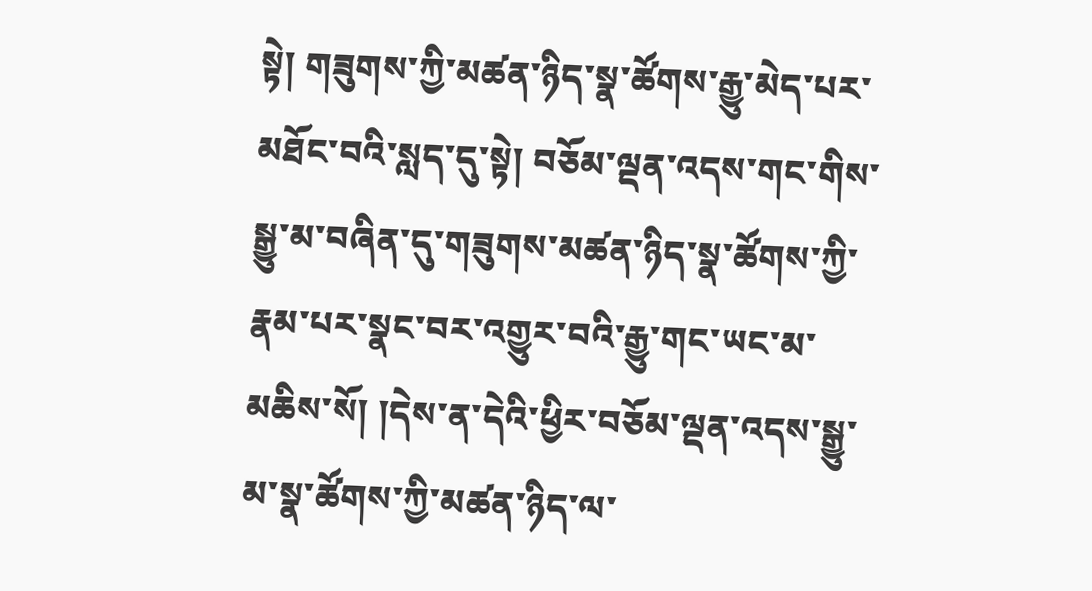སྟེ། གཟུགས་ཀྱི་མཚན་ཉིད་སྣ་ཚོགས་རྒྱུ་མེད་པར་མཐོང་བའི་སླད་དུ་སྟེ། བཅོམ་ལྡན་འདས་གང་གིས་སྒྱུ་མ་བཞིན་དུ་གཟུགས་མཚན་ཉིད་སྣ་ཚོགས་ཀྱི་རྣམ་པར་སྣང་བར་འགྱུར་བའི་རྒྱུ་གང་ཡང་མ་མཆིས་སོ། །དེས་ན་དེའི་ཕྱིར་བཅོམ་ལྡན་འདས་སྒྱུ་མ་སྣ་ཚོགས་ཀྱི་མཚན་ཉིད་ལ་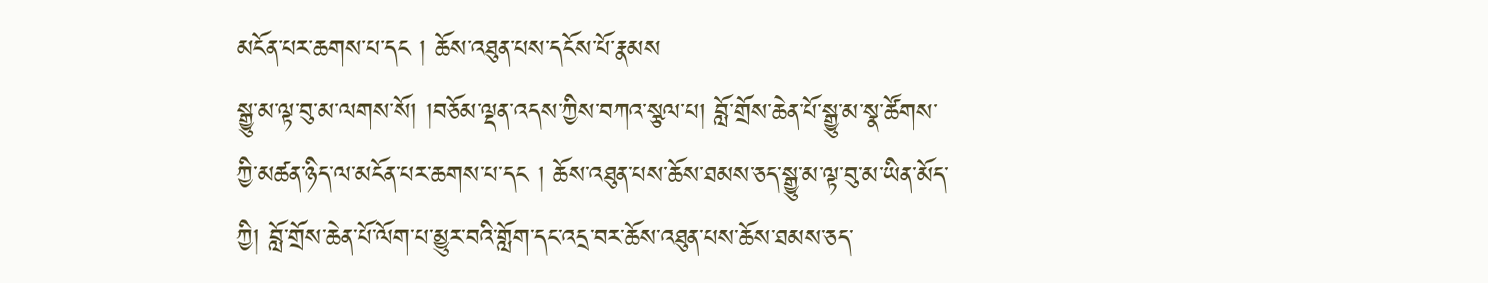མངོན་པར་ཆགས་པ་དང ། ཆོས་འཐུན་པས་དངོས་པོ་རྣམས
སྒྱུ་མ་ལྟ་བུ་མ་ལགས་སོ། །བཅོམ་ལྡན་འདས་ཀྱིས་བཀའ་སྩལ་པ། བློ་གྲོས་ཆེན་པོ་སྒྱུ་མ་སྣ་ཚོགས་ཀྱི་མཚན་ཉིད་ལ་མངོན་པར་ཆགས་པ་དང ། ཆོས་འཐུན་པས་ཆོས་ཐམས་ཅད་སྒྱུ་མ་ལྟ་བུ་མ་ཡིན་མོད་ཀྱི། བློ་གྲོས་ཆེན་པོ་ལོག་པ་མྱུར་བའི་གློག་དང་འདྲ་བར་ཆོས་འཐུན་པས་ཆོས་ཐམས་ཅད་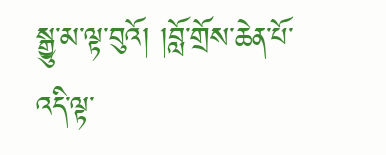སྒྱུ་མ་ལྟ་བུའོ། །བློ་གྲོས་ཆེན་པོ་འདི་ལྟ་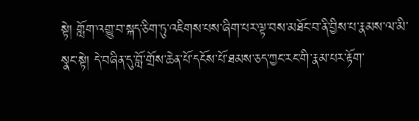སྟེ། གློག་འགྱུ་བ་སྐད་ཅིག་ཏུ་འཇིགས་པས་ཞིག་པར་ལྟ་བས་མཐོང་བ་ནི་བྱིས་པ་རྣམས་ལ་མི་སྣང་སྟེ། དེ་བཞིན་དུ་བློ་གྲོས་ཆེན་པོ་དངོས་པོ་ཐམས་ཅད་ཀྱང་རང་གི་རྣམ་པར་རྟོག་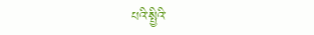པའི་སྤྱིའི་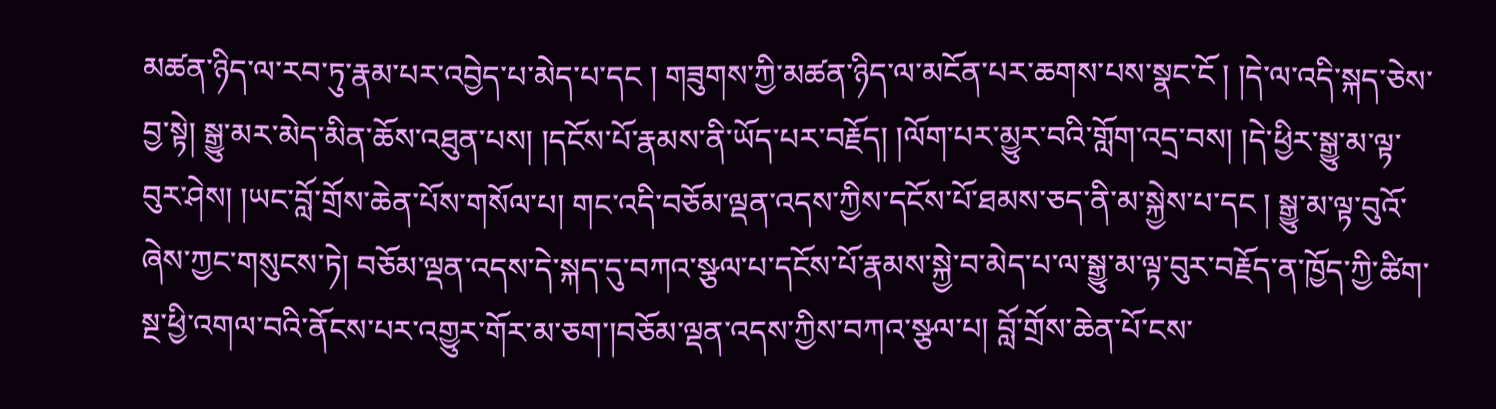མཚན་ཉིད་ལ་རབ་ཏུ་རྣམ་པར་འབྱེད་པ་མེད་པ་དང ། གཟུགས་ཀྱི་མཚན་ཉིད་ལ་མངོན་པར་ཆགས་པས་སྣང་ངོ ། །དེ་ལ་འདི་སྐད་ཅེས་བྱ་སྟེ། སྒྱུ་མར་མེད་མིན་ཆོས་འཐུན་པས། །དངོས་པོ་རྣམས་ནི་ཡོད་པར་བརྗོད། །ལོག་པར་མྱུར་བའི་གློག་འདྲ་བས། །དེ་ཕྱིར་སྒྱུ་མ་ལྟ་བུར་ཤེས། །ཡང་བློ་གྲོས་ཆེན་པོས་གསོལ་པ། གང་འདི་བཅོམ་ལྡན་འདས་ཀྱིས་དངོས་པོ་ཐམས་ཅད་ནི་མ་སྐྱེས་པ་དང ། སྒྱུ་མ་ལྟ་བུའོ་ཞེས་ཀྱང་གསུངས་ཏེ། བཅོམ་ལྡན་འདས་དེ་སྐད་དུ་བཀའ་སྩལ་པ་དངོས་པོ་རྣམས་སྐྱེ་བ་མེད་པ་ལ་སྒྱུ་མ་ལྟ་བུར་བརྗོད་ན་ཁྱོད་ཀྱི་ཚིག་སྔ་ཕྱི་འགལ་བའི་ནོངས་པར་འགྱུར་གོར་མ་ཅག་།བཅོམ་ལྡན་འདས་ཀྱིས་བཀའ་སྩལ་པ། བློ་གྲོས་ཆེན་པོ་ངས་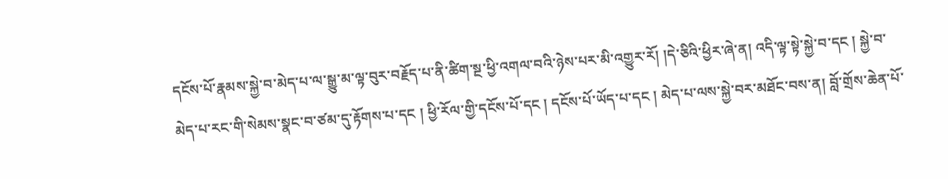དངོས་པོ་རྣམས་སྐྱེ་བ་མེད་པ་ལ་སྒྱུ་མ་ལྟ་བུར་བརྗོད་པ་ནི་ཚིག་སྔ་ཕྱི་འགལ་བའི་ཉེས་པར་མི་འགྱུར་རོ། །དེ་ཅིའི་ཕྱིར་ཞེ་ན། འདི་ལྟ་སྟེ་སྐྱེ་བ་དང ། སྐྱེ་བ་མེད་པ་རང་གི་སེམས་སྣང་བ་ཙམ་དུ་རྟོགས་པ་དང ། ཕྱི་རོལ་གྱི་དངོས་པོ་དང ། དངོས་པོ་ཡོད་པ་དང ། མེད་པ་ལས་སྐྱེ་བར་མཐོང་བས་ན། བློ་གྲོས་ཆེན་པོ་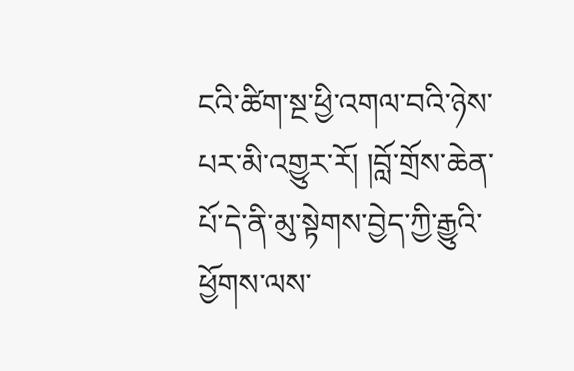ངའི་ཚིག་སྔ་ཕྱི་འགལ་བའི་ཉེས་པར་མི་འགྱུར་རོ། །བློ་གྲོས་ཆེན་པོ་དེ་ནི་མུ་སྟེགས་བྱེད་ཀྱི་རྒྱུའི་ཕྱོགས་ལས་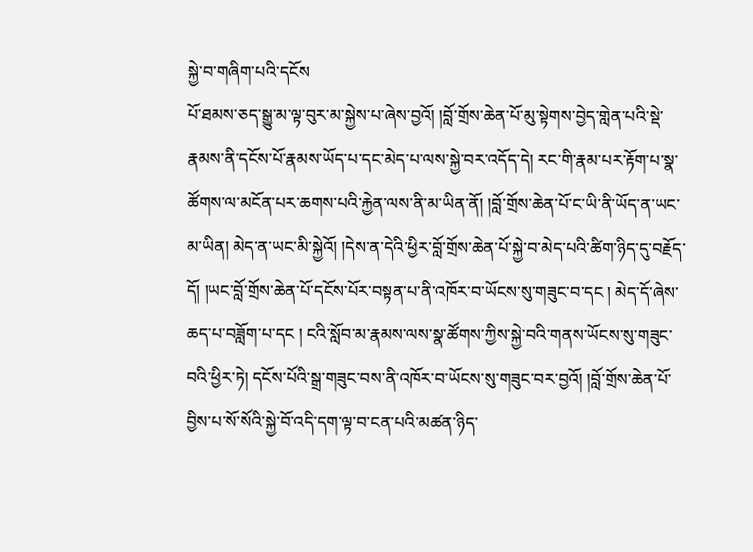སྐྱེ་བ་གཞིག་པའི་དངོས
པོ་ཐམས་ཅད་སྒྱུ་མ་ལྟ་བུར་མ་སྐྱེས་པ་ཞེས་བྱའོ། །བློ་གྲོས་ཆེན་པོ་མུ་སྟེགས་བྱེད་གླེན་པའི་སྡེ་རྣམས་ནི་དངོས་པོ་རྣམས་ཡོད་པ་དང་མེད་པ་ལས་སྐྱེ་བར་འདོད་དེ། རང་གི་རྣམ་པར་རྟོག་པ་སྣ་ཚོགས་ལ་མངོན་པར་ཆགས་པའི་རྐྱེན་ལས་ནི་མ་ཡིན་ནོ། །བློ་གྲོས་ཆེན་པོ་ང་ཡི་ནི་ཡོད་ན་ཡང་མ་ཡིན། མེད་ན་ཡང་མི་སྐྱེའོ། །དེས་ན་དེའི་ཕྱིར་བློ་གྲོས་ཆེན་པོ་སྐྱེ་བ་མེད་པའི་ཚིག་ཉིད་དུ་བརྗོད་དོ། །ཡང་བློ་གྲོས་ཆེན་པོ་དངོས་པོར་བསྟན་པ་ནི་འཁོར་བ་ཡོངས་སུ་གཟུང་བ་དང ། མེད་དོ་ཞེས་ཆད་པ་བཟློག་པ་དང ། ངའི་སློབ་མ་རྣམས་ལས་སྣ་ཚོགས་ཀྱིས་སྐྱེ་བའི་གནས་ཡོངས་སུ་གཟུང་བའི་ཕྱིར་ཏེ། དངོས་པོའི་སྒྲ་གཟུང་བས་ནི་འཁོར་བ་ཡོངས་སུ་གཟུང་བར་བྱའོ། །བློ་གྲོས་ཆེན་པོ་བྱིས་པ་སོ་སོའི་སྐྱེ་བོ་འདི་དག་ལྟ་བ་ངན་པའི་མཚན་ཉིད་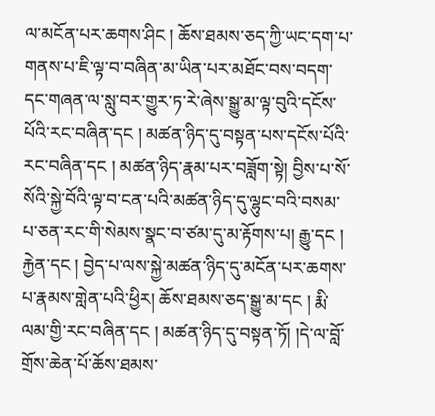ལ་མངོན་པར་ཆགས་ཤིང ། ཆོས་ཐམས་ཅད་ཀྱི་ཡང་དག་པ་གནས་པ་ཇི་ལྟ་བ་བཞིན་མ་ཡིན་པར་མཐོང་བས་བདག་དང་གཞན་ལ་སླུ་བར་གྱུར་ཏ་རེ་ཞེས་སྒྱུ་མ་ལྟ་བུའི་དངོས་པོའི་རང་བཞིན་དང ། མཚན་ཉིད་དུ་བསྟན་པས་དངོས་པོའི་རང་བཞིན་དང ། མཚན་ཉིད་རྣམ་པར་བཟློག་སྟེ། བྱིས་པ་སོ་སོའི་སྐྱེ་བོའི་ལྟ་བ་ངན་པའི་མཚན་ཉིད་དུ་ལྷུང་བའི་བསམ་པ་ཅན་རང་གི་སེམས་སྣང་བ་ཙམ་དུ་མ་རྟོགས་པ། རྒྱུ་དང ། རྐྱེན་དང ། བྱེད་པ་ལས་སྐྱེ་མཚན་ཉིད་དུ་མངོན་པར་ཆགས་པ་རྣམས་གླེན་པའི་ཕྱིར། ཆོས་ཐམས་ཅད་སྒྱུ་མ་དང ། རྨི་ལམ་གྱི་རང་བཞིན་དང ། མཚན་ཉིད་དུ་བསྟན་ཏོ། །དེ་ལ་བློ་གྲོས་ཆེན་པོ་ཆོས་ཐམས་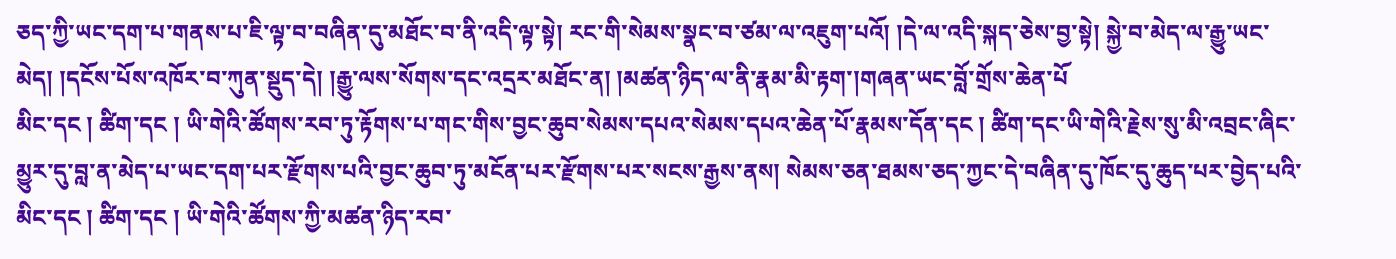ཅད་ཀྱི་ཡང་དག་པ་གནས་པ་ཇི་ལྟ་བ་བཞིན་དུ་མཐོང་བ་ནི་འདི་ལྟ་སྟེ། རང་གི་སེམས་སྣང་བ་ཙམ་ལ་འཇུག་པའོ། །དེ་ལ་འདི་སྐད་ཅེས་བྱ་སྟེ། སྐྱེ་བ་མེད་ལ་རྒྱུ་ཡང་མེད། །དངོས་པོས་འཁོར་བ་ཀུན་སྡུད་དེ། །རྒྱུ་ལས་སོགས་དང་འདྲར་མཐོང་ན། །མཚན་ཉིད་ལ་ནི་རྣམ་མི་རྟག་།གཞན་ཡང་བློ་གྲོས་ཆེན་པོ
མིང་དང ། ཚིག་དང ། ཡི་གེའི་ཚོགས་རབ་ཏུ་རྟོགས་པ་གང་གིས་བྱང་ཆུབ་སེམས་དཔའ་སེམས་དཔའ་ཆེན་པོ་རྣམས་དོན་དང ། ཚིག་དང་ཡི་གེའི་རྗེས་སུ་མི་འབྲང་ཞིང་མྱུར་དུ་བླ་ན་མེད་པ་ཡང་དག་པར་རྫོགས་པའི་བྱང་ཆུབ་ཏུ་མངོན་པར་རྫོགས་པར་སངས་རྒྱས་ནས། སེམས་ཅན་ཐམས་ཅད་ཀྱང་དེ་བཞིན་དུ་ཁོང་དུ་ཆུད་པར་བྱེད་པའི་མིང་དང ། ཚིག་དང ། ཡི་གེའི་ཚོགས་ཀྱི་མཚན་ཉིད་རབ་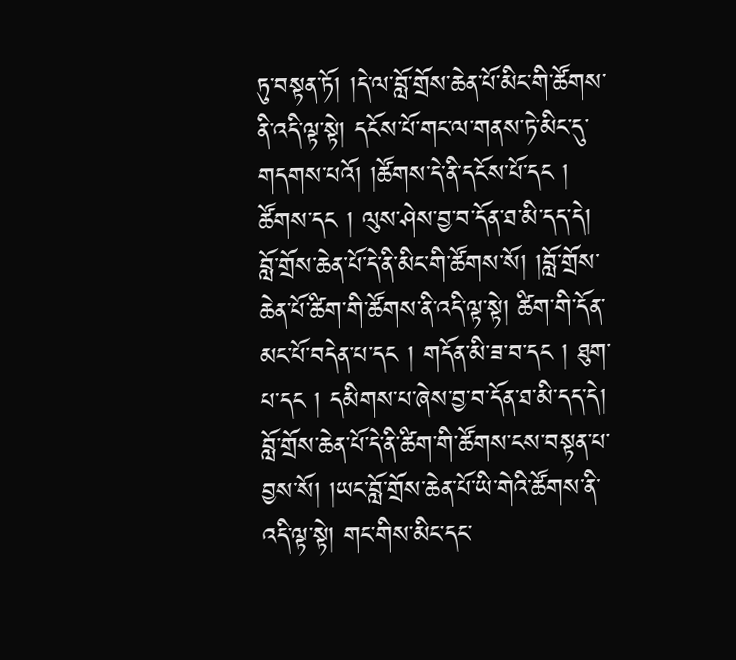ཏུ་བསྟན་ཏོ། །དེ་ལ་བློ་གྲོས་ཆེན་པོ་མིང་གི་ཚོགས་ནི་འདི་ལྟ་སྟེ། དངོས་པོ་གང་ལ་གནས་ཏེ་མིང་དུ་གདགས་པའོ། །ཚོགས་དེ་ནི་དངོས་པོ་དང ། ཚོགས་དང ། ལུས་ཤེས་བྱ་བ་དོན་ཐ་མི་དད་དེ། བློ་གྲོས་ཆེན་པོ་དེ་ནི་མིང་གི་ཚོགས་སོ། །བློ་གྲོས་ཆེན་པོ་ཚིག་གི་ཚོགས་ནི་འདི་ལྟ་སྟེ། ཚིག་གི་དོན་མང་པོ་བདེན་པ་དང ། གདོན་མི་ཟ་བ་དང ། ཐུག་པ་དང ། དམིགས་པ་ཞེས་བྱ་བ་དོན་ཐ་མི་དད་དེ། བློ་གྲོས་ཆེན་པོ་དེ་ནི་ཚིག་གི་ཚོགས་ངས་བསྟན་པ་བྱས་སོ། །ཡང་བློ་གྲོས་ཆེན་པོ་ཡི་གེའི་ཚོགས་ནི་འདི་ལྟ་སྟེ། གང་གིས་མིང་དང་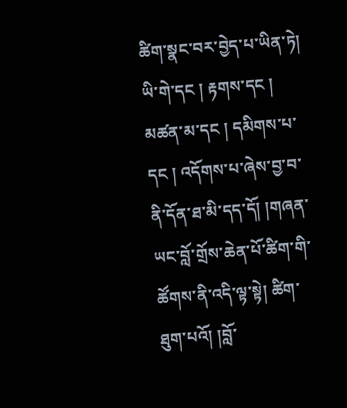ཚིག་སྣང་བར་བྱེད་པ་ཡིན་ཏེ། ཡི་གེ་དང ། རྟགས་དང ། མཚན་མ་དང ། དམིགས་པ་དང ། འདོགས་པ་ཞེས་བྱ་བ་ནི་དོན་ཐ་མི་དད་དོ། །གཞན་ཡང་བློ་གྲོས་ཆེན་པོ་ཚིག་གི་ཚོགས་ནི་འདི་ལྟ་སྟེ། ཚིག་ཐུག་པའོ། །བློ་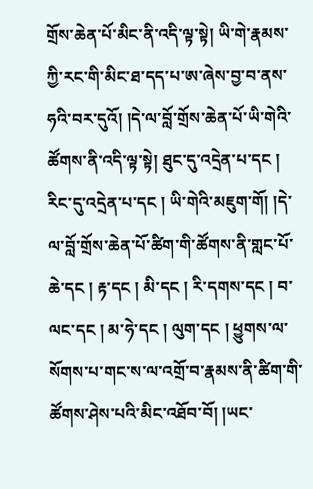གྲོས་ཆེན་པོ་མིང་ནི་འདི་ལྟ་སྟེ། ཡི་གེ་རྣམས་ཀྱི་རང་གི་མིང་ཐ་དད་པ་ཨ་ཞེས་བྱ་བ་ནས་ཧའི་བར་དུའོ། །དེ་ལ་བློ་གྲོས་ཆེན་པོ་ཡི་གེའི་ཚོགས་ནི་འདི་ལྟ་སྟེ། ཐུང་དུ་འདྲེན་པ་དང ། རིང་དུ་འདྲེན་པ་དང ། ཡི་གེའི་མཇུག་གོ། །དེ་ལ་བློ་གྲོས་ཆེན་པོ་ཚིག་གི་ཚོགས་ནི་གླང་པོ་ཆེ་དང ། རྟ་དང ། མི་དང ། རི་དགས་དང ། བ་ལང་དང ། མ་ཧེ་དང ། ལུག་དང ། ཕྱུགས་ལ་སོགས་པ་གང་ས་ལ་འགྲོ་བ་རྣམས་ནི་ཚིག་གི་ཚོགས་ཤེས་པའི་མིང་འཐོབ་བོ། །ཡང་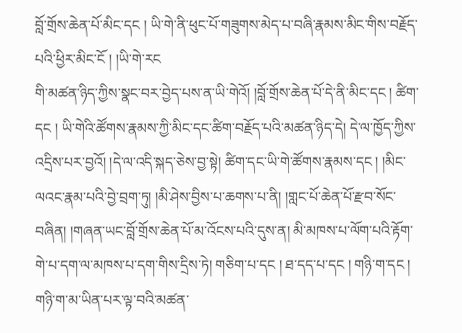བློ་གྲོས་ཆེན་པོ་མིང་དང ། ཡི་གེ་ནི་ཕུང་པོ་གཟུགས་མེད་པ་བཞི་རྣམས་མིང་གིས་བརྗོད་པའི་ཕྱིར་མིང་ངོ ། །ཡི་གེ་རང
གི་མཚན་ཉིད་ཀྱིས་སྣང་བར་བྱེད་པས་ན་ཡི་གེའོ། །བློ་གྲོས་ཆེན་པོ་དེ་ནི་མིང་དང ། ཚིག་དང ། ཡི་གེའི་ཚོགས་རྣམས་ཀྱི་མིང་དང་ཚིག་བརྗོད་པའི་མཚན་ཉིད་དེ། དེ་ལ་ཁྱོད་ཀྱིས་འདྲིས་པར་བྱའོ། །དེ་ལ་འདི་སྐད་ཅེས་བྱ་སྟེ། ཚིག་དང་ཡི་གེ་ཚོགས་རྣམས་དང ། །མིང་ལའང་རྣམ་པའི་བྱེ་བྲག་ཏུ། །མི་ཤེས་བྱིས་པ་ཆགས་པ་ནི། །གླང་པོ་ཆེན་པོ་རྫབ་སོང་བཞིན། །གཞན་ཡང་བློ་གྲོས་ཆེན་པོ་མ་འོངས་པའི་དུས་ན། མི་མཁས་པ་ལོག་པའི་རྟོག་གེ་པ་དག་ལ་མཁས་པ་དག་གིས་དྲིས་ཏེ། གཅིག་པ་དང ། ཐ་དད་པ་དང ། གཉི་ག་དང ། གཉི་ག་མ་ཡིན་པར་ལྟ་བའི་མཚན་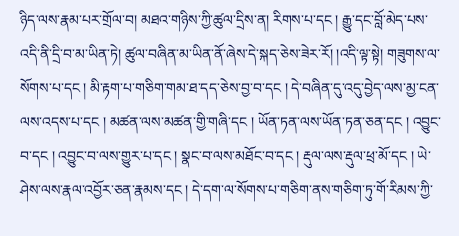ཉིད་ལས་རྣམ་པར་གྲོལ་བ། མཐའ་གཉིས་ཀྱི་ཚུལ་དྲིས་ན། རིགས་པ་དང ། རྒྱུ་དང་བློ་མེད་པས་འདི་ནི་དྲི་བ་མ་ཡིན་ཏེ། ཚུལ་བཞིན་མ་ཡིན་ནོ་ཞེས་དེ་སྐད་ཅེས་ཟེར་རོ། །འདི་ལྟ་སྟེ། གཟུགས་ལ་སོགས་པ་དང ། མི་རྟག་པ་གཅིག་གམ་ཐ་དད་ཅེས་བྱ་བ་དང ། དེ་བཞིན་དུ་འདུ་བྱེད་ལས་མྱ་ངན་ལས་འདས་པ་དང ། མཚན་ལས་མཚན་གྱི་གཞི་དང ། ཡོན་ཏན་ལས་ཡོན་ཏན་ཅན་དང ། འབྱུང་བ་དང ། འབྱུང་བ་ལས་གྱུར་པ་དང ། སྣང་བ་ལས་མཐོང་བ་དང ། རྡུལ་ལས་རྡུལ་ཕྲ་མོ་དང ། ཡེ་ཤེས་ལས་རྣལ་འབྱོར་ཅན་རྣམས་དང ། དེ་དག་ལ་སོགས་པ་གཅིག་ནས་གཅིག་ཏུ་གོ་རིམས་ཀྱི་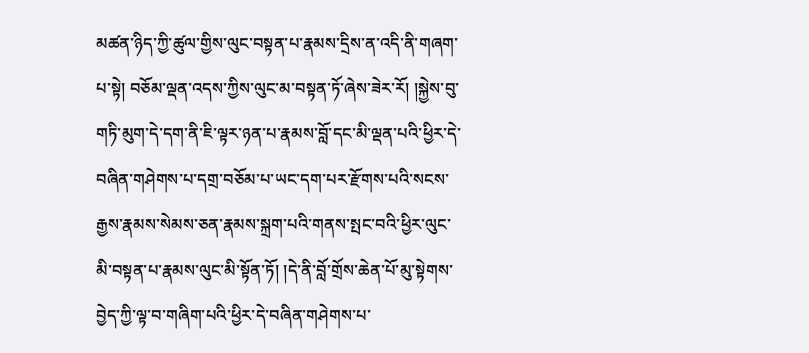མཚན་ཉིད་ཀྱི་ཚུལ་གྱིས་ལུང་བསྟན་པ་རྣམས་དྲིས་ན་འདི་ནི་གཞག་པ་སྟེ། བཅོམ་ལྡན་འདས་ཀྱིས་ལུང་མ་བསྟན་ཏོ་ཞེས་ཟེར་རོ། །སྐྱེས་བུ་གཏི་མུག་དེ་དག་ནི་ཇི་ལྟར་ཉན་པ་རྣམས་བློ་དང་མི་ལྡན་པའི་ཕྱིར་དེ་བཞིན་གཤེགས་པ་དགྲ་བཅོམ་པ་ཡང་དག་པར་རྫོགས་པའི་སངས་རྒྱས་རྣམས་སེམས་ཅན་རྣམས་སྐྲག་པའི་གནས་སྤང་བའི་ཕྱིར་ལུང་མི་བསྟན་པ་རྣམས་ལུང་མི་སྟོན་ཏོ། །དེ་ནི་བློ་གྲོས་ཆེན་པོ་མུ་སྟེགས་བྱེད་ཀྱི་ལྟ་བ་གཞིག་པའི་ཕྱིར་དེ་བཞིན་གཤེགས་པ་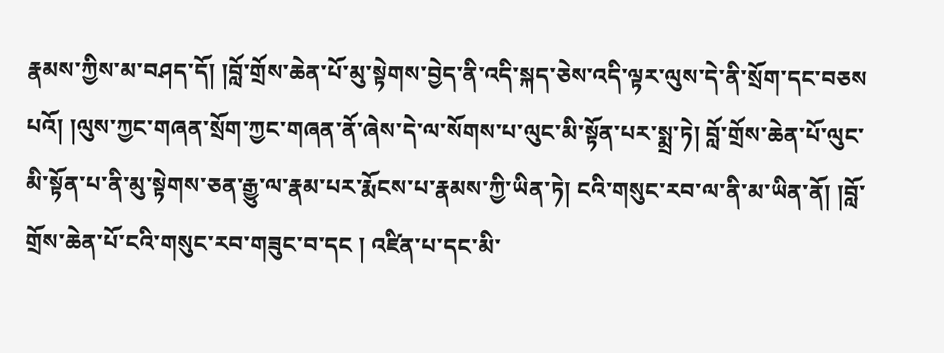རྣམས་ཀྱིས་མ་བཤད་དོ། །བློ་གྲོས་ཆེན་པོ་མུ་སྟེགས་བྱེད་ནི་འདི་སྐད་ཅེས་འདི་ལྟར་ལུས་དེ་ནི་སྲོག་དང་བཅས
པའོ། །ལུས་ཀྱང་གཞན་སྲོག་ཀྱང་གཞན་ནོ་ཞེས་དེ་ལ་སོགས་པ་ལུང་མི་སྟོན་པར་སྨྲ་ཏེ། བློ་གྲོས་ཆེན་པོ་ལུང་མི་སྟོན་པ་ནི་མུ་སྟེགས་ཅན་རྒྱུ་ལ་རྣམ་པར་རྨོངས་པ་རྣམས་ཀྱི་ཡིན་ཏེ། ངའི་གསུང་རབ་ལ་ནི་མ་ཡིན་ནོ། །བློ་གྲོས་ཆེན་པོ་ངའི་གསུང་རབ་གཟུང་བ་དང ། འཛིན་པ་དང་མི་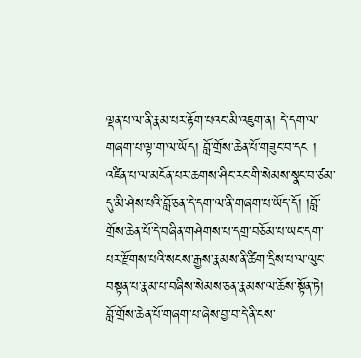ལྡན་པ་ལ་ནི་རྣམ་པར་རྟོག་པའང་མི་འཇུག་ན། དེ་དག་ལ་གཞག་པ་ལྟ་ག་ལ་ཡོད། བློ་གྲོས་ཆེན་པོ་གཟུང་བ་དང ། འཛིན་པ་ལ་མངོན་པར་ཆགས་ཤིང་རང་གི་སེམས་སྣང་བ་ཙམ་དུ་མི་ཤེས་པའི་བློ་ཅན་དེ་དག་ལ་ནི་གཞག་པ་ཡོད་དོ། །བློ་གྲོས་ཆེན་པོ་དེ་བཞིན་གཤེགས་པ་དགྲ་བཅོམ་པ་ཡང་དག་པར་རྫོགས་པའི་སངས་རྒྱས་རྣམས་ནི་ཚིག་དྲིས་པ་ལ་ལུང་བསྟན་པ་རྣམ་པ་བཞིས་སེམས་ཅན་རྣམས་ལ་ཆོས་སྟོན་ཏེ། བློ་གྲོས་ཆེན་པོ་གཞག་པ་ཞེས་བྱ་བ་དེ་ནི་ངས་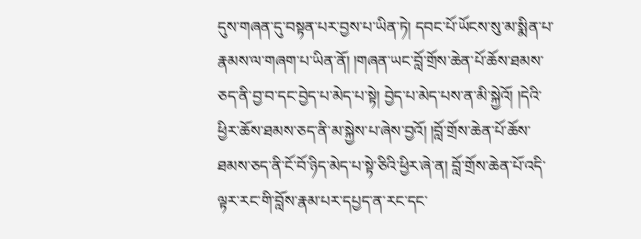དུས་གཞན་དུ་བསྟན་པར་བྱས་པ་ཡིན་ཏེ། དབང་པོ་ཡོངས་སུ་མ་སྨིན་པ་རྣམས་ལ་གཞག་པ་ཡིན་ནོ། །གཞན་ཡང་བློ་གྲོས་ཆེན་པོ་ཆོས་ཐམས་ཅད་ནི་བྱ་བ་དང་བྱེད་པ་མེད་པ་སྟེ། བྱེད་པ་མེད་པས་ན་མི་སྐྱེའོ། །དེའི་ཕྱིར་ཆོས་ཐམས་ཅད་ནི་མ་སྐྱེས་པ་ཞེས་བྱའོ། །བློ་གྲོས་ཆེན་པོ་ཆོས་ཐམས་ཅད་ནི་ངོ་བོ་ཉིད་མེད་པ་སྟེ་ཅིའི་ཕྱིར་ཞེ་ན། བློ་གྲོས་ཆེན་པོ་འདི་ལྟར་རང་གི་བློས་རྣམ་པར་དཔྱད་ན་རང་དང་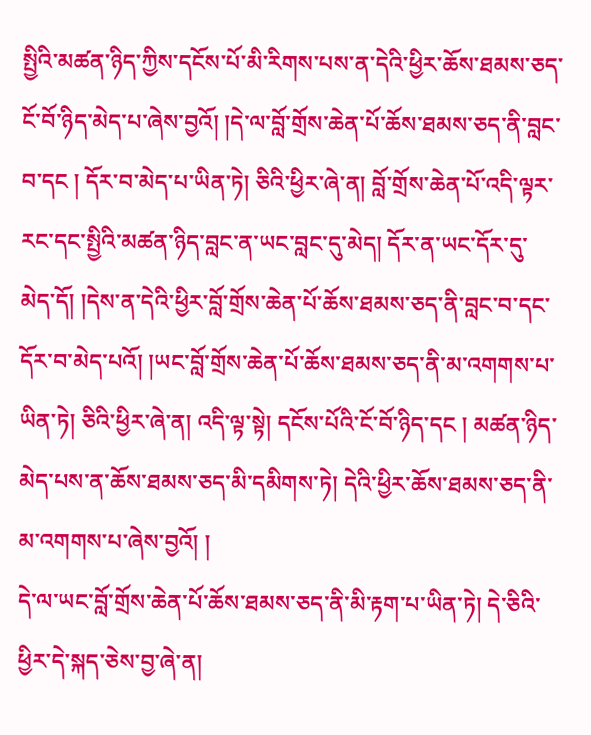སྤྱིའི་མཚན་ཉིད་ཀྱིས་དངོས་པོ་མི་རིགས་པས་ན་དེའི་ཕྱིར་ཆོས་ཐམས་ཅད་ངོ་བོ་ཉིད་མེད་པ་ཞེས་བྱའོ། །དེ་ལ་བློ་གྲོས་ཆེན་པོ་ཆོས་ཐམས་ཅད་ནི་བླང་བ་དང ། དོར་བ་མེད་པ་ཡིན་ཏེ། ཅིའི་ཕྱིར་ཞེ་ན། བློ་གྲོས་ཆེན་པོ་འདི་ལྟར་རང་དང་སྤྱིའི་མཚན་ཉིད་བླང་ན་ཡང་བླང་དུ་མེད། དོར་ན་ཡང་དོར་དུ་མེད་དོ། །དེས་ན་དེའི་ཕྱིར་བློ་གྲོས་ཆེན་པོ་ཆོས་ཐམས་ཅད་ནི་བླང་བ་དང་དོར་བ་མེད་པའོ། །ཡང་བློ་གྲོས་ཆེན་པོ་ཆོས་ཐམས་ཅད་ནི་མ་འགགས་པ་ཡིན་ཏེ། ཅིའི་ཕྱིར་ཞེ་ན། འདི་ལྟ་སྟེ། དངོས་པོའི་ངོ་བོ་ཉིད་དང ། མཚན་ཉིད་མེད་པས་ན་ཆོས་ཐམས་ཅད་མི་དམིགས་ཏེ། དེའི་ཕྱིར་ཆོས་ཐམས་ཅད་ནི་མ་འགགས་པ་ཞེས་བྱའོ། །
དེ་ལ་ཡང་བློ་གྲོས་ཆེན་པོ་ཆོས་ཐམས་ཅད་ནི་མི་རྟག་པ་ཡིན་ཏེ། དེ་ཅིའི་ཕྱིར་དེ་སྐད་ཅེས་བྱ་ཞེ་ན།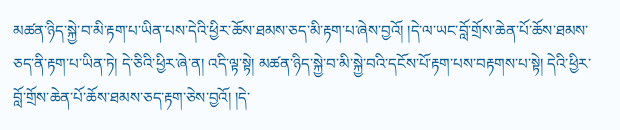མཚན་ཉིད་སྐྱེ་བ་མི་རྟག་པ་ཡིན་པས་དེའི་ཕྱིར་ཆོས་ཐམས་ཅད་མི་རྟག་པ་ཞེས་བྱའོ། །དེ་ལ་ཡང་བློ་གྲོས་ཆེན་པོ་ཆོས་ཐམས་ཅད་ནི་རྟག་པ་ཡིན་ཏེ། དེ་ཅིའི་ཕྱིར་ཞེ་ན། འདི་ལྟ་སྟེ། མཚན་ཉིད་སྐྱེ་བ་མི་སྐྱེ་བའི་དངོས་པོ་རྟག་པས་བརྟགས་པ་སྟེ། དེའི་ཕྱིར་བློ་གྲོས་ཆེན་པོ་ཆོས་ཐམས་ཅད་རྟག་ཅེས་བྱའོ། །དེ་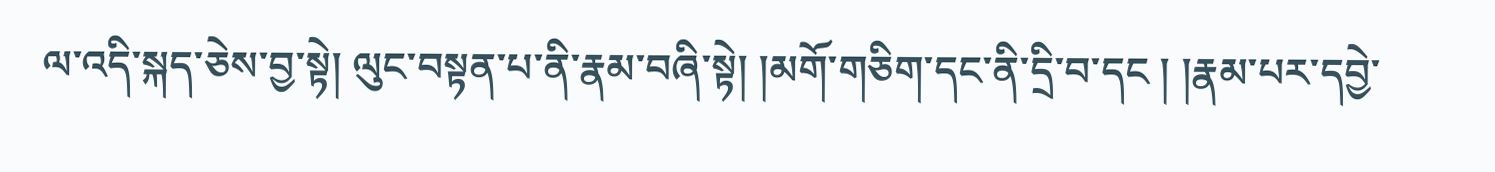ལ་འདི་སྐད་ཅེས་བྱ་སྟེ། ལུང་བསྟན་པ་ནི་རྣམ་བཞི་སྟེ། །མགོ་གཅིག་དང་ནི་དྲི་བ་དང ། །རྣམ་པར་དབྱེ་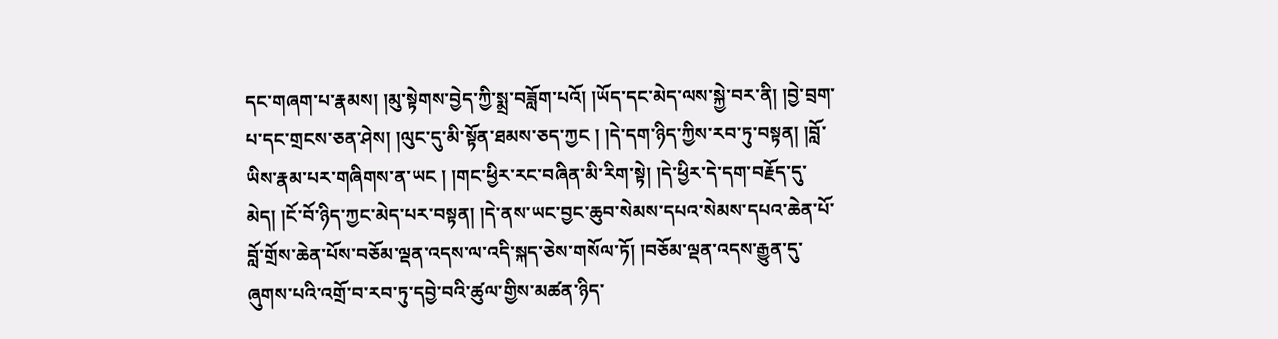དང་གཞག་པ་རྣམས། །མུ་སྟེགས་བྱེད་ཀྱི་སྨྲ་བཟློག་པའོ། །ཡོད་དང་མེད་ལས་སྐྱེ་བར་ནི། །བྱེ་བྲག་པ་དང་གྲངས་ཅན་ཤེས། །ལུང་དུ་མི་སྟོན་ཐམས་ཅད་ཀྱང ། །དེ་དག་ཉིད་ཀྱིས་རབ་ཏུ་བསྟན། །བློ་ཡིས་རྣམ་པར་གཞིགས་ན་ཡང ། །གང་ཕྱིར་རང་བཞིན་མི་རིག་སྟེ། །དེ་ཕྱིར་དེ་དག་བརྗོད་དུ་མེད། །ངོ་བོ་ཉིད་ཀྱང་མེད་པར་བསྟན། །དེ་ནས་ཡང་བྱང་ཆུབ་སེམས་དཔའ་སེམས་དཔའ་ཆེན་པོ་བློ་གྲོས་ཆེན་པོས་བཅོམ་ལྡན་འདས་ལ་འདི་སྐད་ཅེས་གསོལ་ཏོ། །བཅོམ་ལྡན་འདས་རྒྱུན་དུ་ཞུགས་པའི་འགྲོ་བ་རབ་ཏུ་དབྱེ་བའི་ཚུལ་གྱིས་མཚན་ཉིད་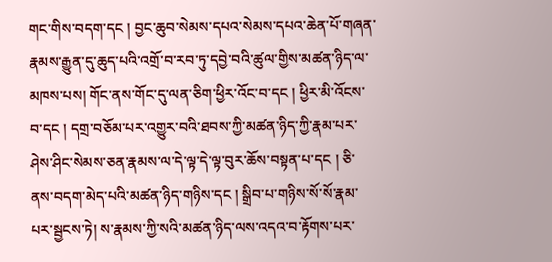གང་གིས་བདག་དང ། བྱང་ཆུབ་སེམས་དཔའ་སེམས་དཔའ་ཆེན་པོ་གཞན་རྣམས་རྒྱུན་དུ་ཆུད་པའི་འགྲོ་བ་རབ་ཏུ་དབྱེ་བའི་ཚུལ་གྱིས་མཚན་ཉིད་ལ་མཁས་པས། གོང་ནས་གོང་དུ་ལན་ཅིག་ཕྱིར་འོང་བ་དང ། ཕྱིར་མི་འོངས་བ་དང ། དགྲ་བཅོམ་པར་འགྱུར་བའི་ཐབས་ཀྱི་མཚན་ཉིད་ཀྱི་རྣམ་པར་ཤེས་ཤིང་སེམས་ཅན་རྣམས་ལ་དེ་ལྟ་དེ་ལྟ་བུར་ཆོས་བསྟན་པ་དང ། ཅི་ནས་བདག་མེད་པའི་མཚན་ཉིད་གཉིས་དང ། སྒྲིབ་པ་གཉིས་སོ་སོ་རྣམ་པར་སྦྱངས་ཏེ། ས་རྣམས་ཀྱི་སའི་མཚན་ཉིད་ལས་འདའ་བ་རྟོགས་པར་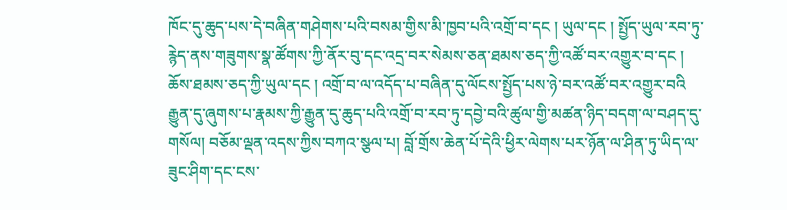ཁོང་དུ་ཆུད་པས་དེ་བཞིན་གཤེགས་པའི་བསམ་གྱིས་མི་ཁྱབ་པའི་འགྲོ་བ་དང ། ཡུལ་དང ། སྤྱོད་ཡུལ་རབ་ཏུ་རྙེད་ནས་གཟུགས་སྣ་ཚོགས་ཀྱི་ནོར་བུ་དང་འདྲ་བར་སེམས་ཅན་ཐམས་ཅད་ཀྱི་འཚོ་བར་འགྱུར་བ་དང ། ཆོས་ཐམས་ཅད་ཀྱི་ཡུལ་དང ། འགྲོ་བ་ལ་འདོད་པ་བཞིན་དུ་ལོངས་སྤྱོད་པས་ཉེ་བར་འཚོ་བར་འགྱུར་བའི
རྒྱུན་དུ་ཞུགས་པ་རྣམས་ཀྱི་རྒྱུན་དུ་ཆུད་པའི་འགྲོ་བ་རབ་ཏུ་དབྱེ་བའི་ཚུལ་གྱི་མཚན་ཉིད་བདག་ལ་བཤད་དུ་གསོལ། བཅོམ་ལྡན་འདས་ཀྱིས་བཀའ་སྩལ་པ། བློ་གྲོས་ཆེན་པོ་དེའི་ཕྱིར་ལེགས་པར་ཉོན་ལ་ཤིན་ཏུ་ཡིད་ལ་ཟུང་ཤིག་དང་ངས་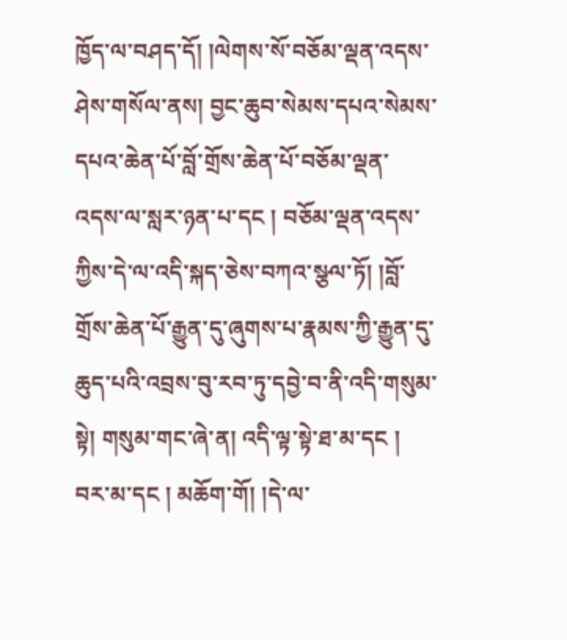ཁྱོད་ལ་བཤད་དོ། །ལེགས་སོ་བཅོམ་ལྡན་འདས་ཤེས་གསོལ་ནས། བྱང་ཆུབ་སེམས་དཔའ་སེམས་དཔའ་ཆེན་པོ་བློ་གྲོས་ཆེན་པོ་བཅོམ་ལྡན་འདས་ལ་སླར་ཉན་པ་དང ། བཅོམ་ལྡན་འདས་ཀྱིས་དེ་ལ་འདི་སྐད་ཅེས་བཀའ་སྩལ་ཏོ། །བློ་གྲོས་ཆེན་པོ་རྒྱུན་དུ་ཞུགས་པ་རྣམས་ཀྱི་རྒྱུན་དུ་ཆུད་པའི་འབྲས་བུ་རབ་ཏུ་དབྱེ་བ་ནི་འདི་གསུམ་སྟེ། གསུམ་གང་ཞེ་ན། འདི་ལྟ་སྟེ་ཐ་མ་དང ། བར་མ་དང ། མཆོག་གོ། །དེ་ལ་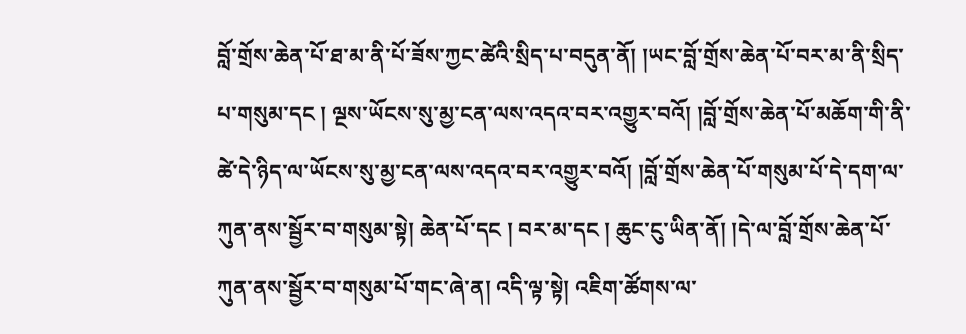བློ་གྲོས་ཆེན་པོ་ཐ་མ་ནི་པོ་ཟོས་ཀྱང་ཚེའི་སྲིད་པ་བདུན་ནོ། །ཡང་བློ་གྲོས་ཆེན་པོ་བར་མ་ནི་སྲིད་པ་གསུམ་དང ། ལྔས་ཡོངས་སུ་མྱ་ངན་ལས་འདའ་བར་འགྱུར་བའོ། །བློ་གྲོས་ཆེན་པོ་མཆོག་གི་ནི་ཚེ་དེ་ཉིད་ལ་ཡོངས་སུ་མྱ་ངན་ལས་འདའ་བར་འགྱུར་བའོ། །བློ་གྲོས་ཆེན་པོ་གསུམ་པོ་དེ་དག་ལ་ཀུན་ནས་སྦྱོར་བ་གསུམ་སྟེ། ཆེན་པོ་དང ། བར་མ་དང ། ཆུང་ངུ་ཡིན་ནོ། །དེ་ལ་བློ་གྲོས་ཆེན་པོ་ཀུན་ནས་སྦྱོར་བ་གསུམ་པོ་གང་ཞེ་ན། འདི་ལྟ་སྟེ། འཇིག་ཚོགས་ལ་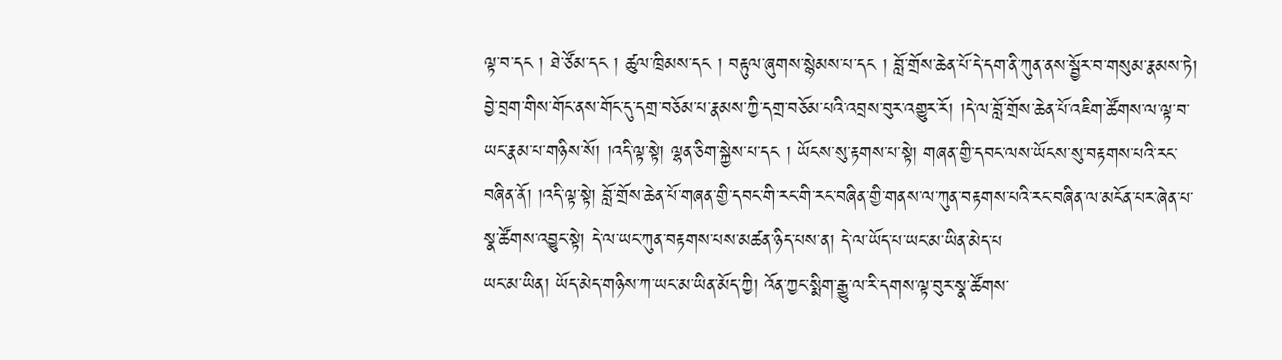ལྟ་བ་དང ། ཐེ་ཙོམ་དང ། ཚུལ་ཁྲིམས་དང ། བརྟུལ་ཞུགས་སྙེམས་པ་དང ། བློ་གྲོས་ཆེན་པོ་དེ་དག་ནི་ཀུན་ནས་སྦྱོར་བ་གསུམ་རྣམས་ཏེ། བྱེ་བྲག་གིས་གོང་ནས་གོང་དུ་དགྲ་བཅོམ་པ་རྣམས་ཀྱི་དགྲ་བཅོམ་པའི་འབྲས་བུར་འགྱུར་རོ། །དེ་ལ་བློ་གྲོས་ཆེན་པོ་འཇིག་ཚོགས་ལ་ལྟ་བ་ཡང་རྣམ་པ་གཉིས་སོ། །འདི་ལྟ་སྟེ། ལྷན་ཅིག་སྐྱེས་པ་དང ། ཡོངས་སུ་རྟགས་པ་སྟེ། གཞན་གྱི་དབང་ལས་ཡོངས་སུ་བརྟགས་པའི་རང་བཞིན་ནོ། །འདི་ལྟ་སྟེ། བློ་གྲོས་ཆེན་པོ་གཞན་གྱི་དབང་གི་རང་གི་རང་བཞིན་གྱི་གནས་ལ་ཀུན་བརྟགས་པའི་རང་བཞིན་ལ་མངོན་པར་ཞེན་པ་སྣ་ཚོགས་འབྱུང་སྟེ། དེ་ལ་ཡང་ཀུན་བརྟགས་པས་མཚན་ཉིད་པས་ན། དེ་ལ་ཡོད་པ་ཡང་མ་ཡིན་མེད་པ
ཡང་མ་ཡིན། ཡོད་མེད་གཉིས་ཀ་ཡང་མ་ཡིན་མོད་ཀྱི། འོན་ཀྱང་སྨིག་རྒྱུ་ལ་རི་དགས་ལྟ་བུར་སྣ་ཚོགས་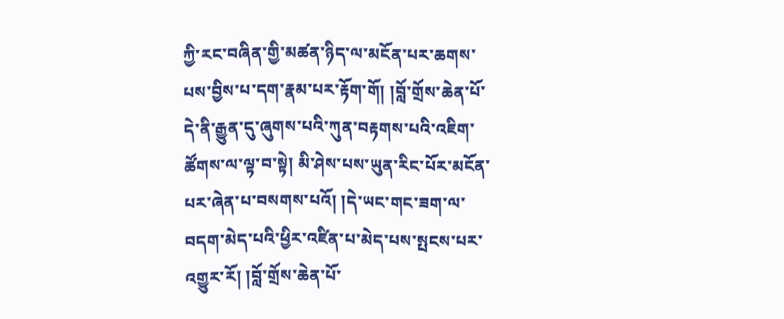ཀྱི་རང་བཞིན་གྱི་མཚན་ཉིད་ལ་མངོན་པར་ཆགས་པས་བྱིས་པ་དག་རྣམ་པར་རྟོག་གོ། །བློ་གྲོས་ཆེན་པོ་དེ་ནི་རྒྱུན་དུ་ཞུགས་པའི་ཀུན་བརྟགས་པའི་འཇིག་ཚོགས་ལ་ལྟ་བ་སྟེ། མི་ཤེས་པས་ཡུན་རིང་པོར་མངོན་པར་ཞེན་པ་བསགས་པའོ། །དེ་ཡང་གང་ཟག་ལ་བདག་མེད་པའི་ཕྱིར་འཛིན་པ་མེད་པས་སྤངས་པར་འགྱུར་རོ། །བློ་གྲོས་ཆེན་པོ་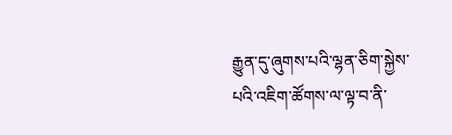རྒྱུན་དུ་ཞུགས་པའི་ལྷན་ཅིག་སྐྱེས་པའི་འཇིག་ཚོགས་ལ་ལྟ་བ་ནི་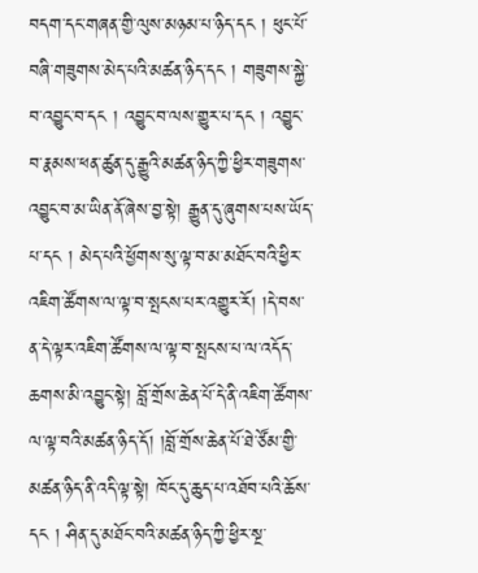བདག་དང་གཞན་གྱི་ལུས་མཉམ་པ་ཉིད་དང ། ཕུང་པོ་བཞི་གཟུགས་མེད་པའི་མཚན་ཉིད་དང ། གཟུགས་སྐྱེ་བ་འབྱུང་བ་དང ། འབྱུང་བ་ལས་གྱུར་པ་དང ། འབྱུང་བ་རྣམས་ཕན་ཚུན་དུ་རྒྱུའི་མཚན་ཉིད་ཀྱི་ཕྱིར་གཟུགས་འབྱུང་བ་མ་ཡིན་ནོ་ཞེས་བྱ་སྟེ། རྒྱུན་དུ་ཞུགས་པས་ཡོད་པ་དང ། མེད་པའི་ཕྱོགས་སུ་ལྟ་བ་མ་མཐོང་བའི་ཕྱིར་འཇིག་ཚོགས་ལ་ལྟ་བ་སྤངས་པར་འགྱུར་རོ། །དེ་བས་ན་དེ་ལྟར་འཇིག་ཚོགས་ལ་ལྟ་བ་སྤངས་པ་ལ་འདོད་ཆགས་མི་འབྱུང་སྟེ། བློ་གྲོས་ཆེན་པོ་དེ་ནི་འཇིག་ཚོགས་ལ་ལྟ་བའི་མཚན་ཉིད་དོ། །བློ་གྲོས་ཆེན་པོ་ཐེ་ཙོམ་གྱི་མཚན་ཉིད་ནི་འདི་ལྟ་སྟེ། ཁོང་དུ་ཆུད་པ་འཐོབ་པའི་ཆོས་དང ། ཤིན་དུ་མཐོང་བའི་མཚན་ཉིད་ཀྱི་ཕྱིར་སྔ་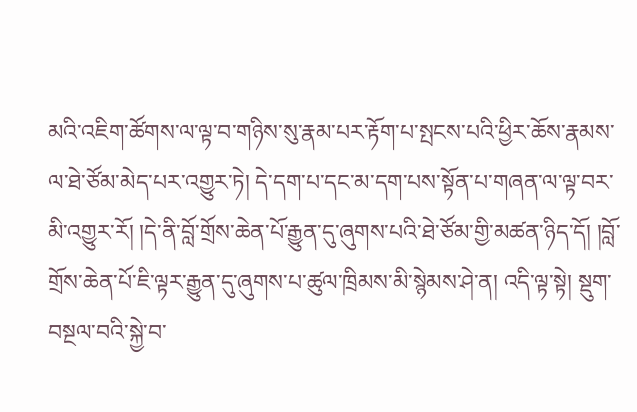མའི་འཇིག་ཚོགས་ལ་ལྟ་བ་གཉིས་སུ་རྣམ་པར་རྟོག་པ་སྤངས་པའི་ཕྱིར་ཆོས་རྣམས་ལ་ཐེ་ཙོམ་མེད་པར་འགྱུར་ཏེ། དེ་དག་པ་དང་མ་དག་པས་སྟོན་པ་གཞན་ལ་ལྟ་བར་མི་འགྱུར་རོ། །དེ་ནི་བློ་གྲོས་ཆེན་པོ་རྒྱུན་དུ་ཞུགས་པའི་ཐེ་ཙོམ་གྱི་མཚན་ཉིད་དོ། །བློ་གྲོས་ཆེན་པོ་ཇི་ལྟར་རྒྱུན་དུ་ཞུགས་པ་ཚུལ་ཁྲིམས་མི་སྙེམས་ཤེ་ན། འདི་ལྟ་སྟེ། སྡུག་བསྔལ་བའི་སྐྱེ་བ་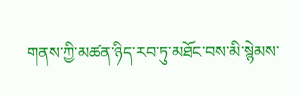གནས་ཀྱི་མཚན་ཉིད་རབ་ཏུ་མཐོང་བས་མི་སྙེམས་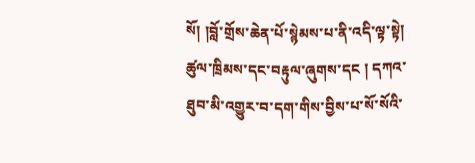སོ། །བློ་གྲོས་ཆེན་པོ་སྙེམས་པ་ནི་འདི་ལྟ་སྟེ། ཚུལ་ཁྲིམས་དང་བརྟུལ་ཞུགས་དང ། དཀའ་ཐུབ་མི་འགྱུར་བ་དག་གིས་བྱིས་པ་སོ་སོའི་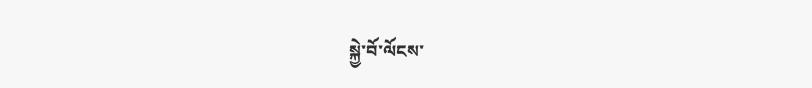སྐྱེ་བོ་ལོངས་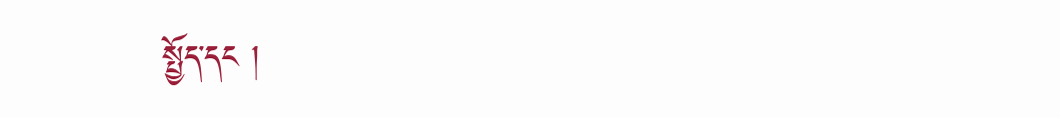སྤྱོད་དང །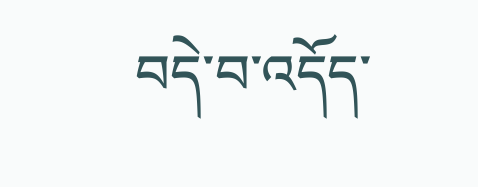བདེ་བ་འདོད་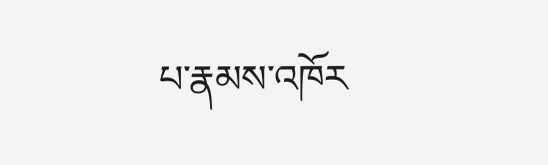པ་རྣམས་འཁོར